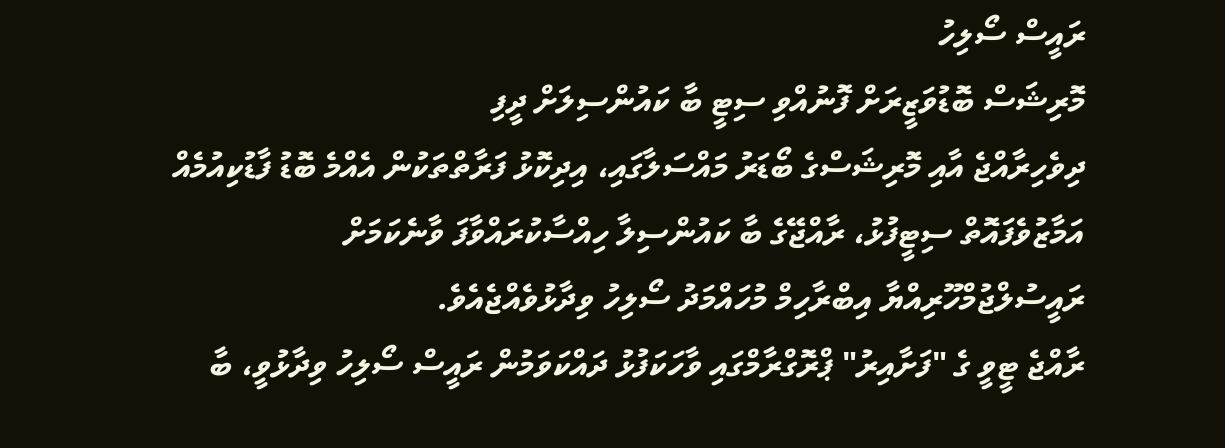ރައީސް ސޯލިހު
މޮރިޝަސް ބޮޑުވަޒީރަށް ފޮނުއްވި ސިޓީ ބާ ކައުންސިލަށް ދީފި
ދިވެހިރާއްޖެ އާއި މޮރިޝަސްގެ ބޯޑަރު މައްސަލާގައި، އިދިކޮޅު ފަރާތްތަކުން އެއްމެ ބޮޑު ފާޑުކިއުމެއް އަމާޒުވެފައޮތް ސިޓީފުޅު، ރާއްޖޭގެ ބާ ކައުންސިލާ ހިއްސާކުރައްވާފަ ވާނެކަމަށް ރައީސުލްޖުމްހޫރިއްޔާ އިބްރާހިމް މުހައްމަދު ސޯލިހު ވިދާޅުވެއްޖެއެވެ.
ރާއްޖެ ޓީވީ ގެ "ފަށާއިރު" ޕްރޮގްރާމްގައި ވާހަކަފުޅު ދައްކަވަމުން ރައީސް ސޯލިހު ވިދާޅުވީ، ބާ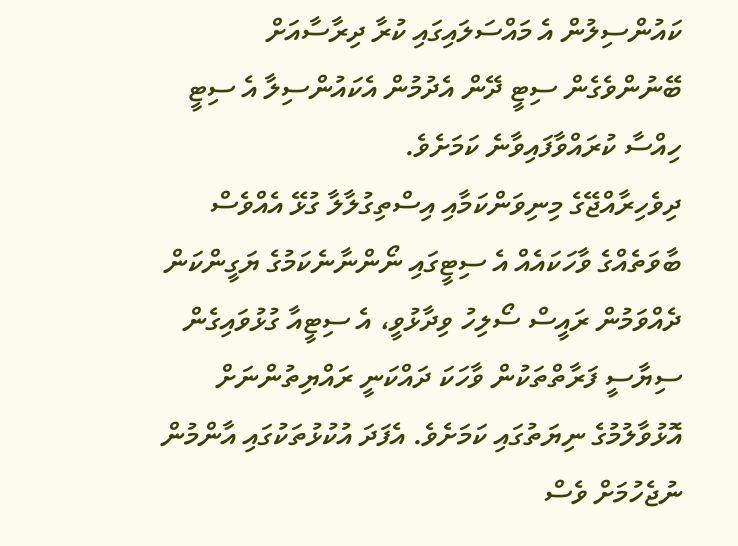ކައުންސިލުން އެ މައްސަލައިގައި ކުރާ ދިރާސާއަށް ބޭނުންވެގެން ސިޓީ ދޭން އެދުމުން އެކައުންސިލާ އެ ސިޓީ ހިއްސާ ކުރައްވާފައިވާނެ ކަމަށެވެ.
ދިވެހިރާއްޖޭގެ މިނިވަންކަމާއި އިސްތިގުލާލާ ގުޅޭ އެއްވެސް ބާވަތެއްގެ ވާހަކައެއް އެ ސިޓީގައި ނޯންނާނެކަމުގެ ޔަގީންކަން ދެއްވަމުން ރައީސް ސޯލިހު ވިދާޅުވީ، އެ ސިޓީއާ ގުޅުވައިގެން ސިޔާސީ ފަރާތްތަކުން ވާހަކަ ދައްކަނީ ރައްޔިތުންނަށް އޮޅުވާލުމުގެ ނިޔަތުގައި ކަމަށެވެ. އެފަދަ އުކުޅުތަކުގައި އާންމުން ނުޖެހުމަށް ވެސް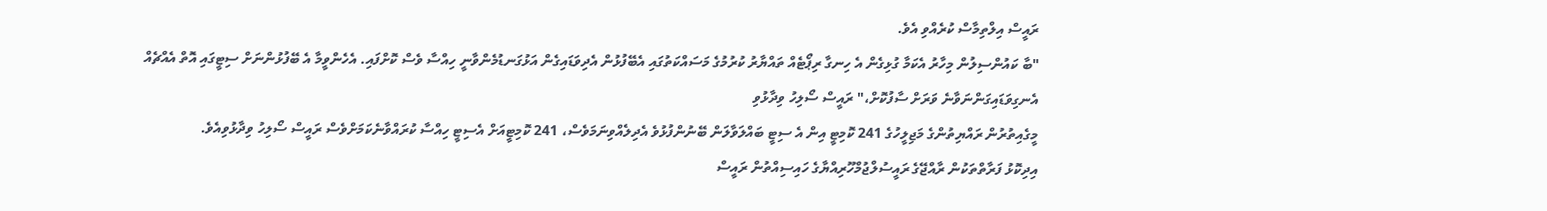ރައީސް އިލްތިމާސް ކުރެއްވި އެވެ.
"ބާ ކައުންސިލުން މިހާރު އެކަމާ ގުޅިގެން އެ ހިނގާ ރިޕޯޓެއް ތައްޔާރު ކުރުމުގެ މަސައްކަތުގައި އެބޭފުޅުން އެދިވަޑައިގެން އަޅުގަނޑުމެންވާނީ ހިއްސާ ވެސް ކޮށްފައި. އެހެންވީމާ އެ ބޭފުޅުންނަށް ސިޓީގައި އޮތް އެއްޗެއް އެނގިވަޑައިގަންނަވާނެ ވަރަށް ސާފުކޮށް،" ރައީސް ސޯލިހު ވިދާޅުވި
މީގެއިތުރުން ރައްޔިތުންގެ މަޖިލީހުގެ 241 ކޮމިޓީ އިން އެ ސިޓީ ބައްލަވާލަން ބޭނުންފުޅުވެ އެދިލެއްވިނަމަވެސް، 241 ކޮމިޓީއަށް އެސިޓީ ހިއްސާ ކުރައްވާނެކަމަށްވެސް ރައީސް ސޯލިހު ވިދާޅުވިއެވެ.
އިދިކޮޅު ފަރާތްތަކުން ރާއްޖޭގެ ރައީސުލްޖުމްހޫރިއްޔާގެ ހައިސިއްތުން ރައީސް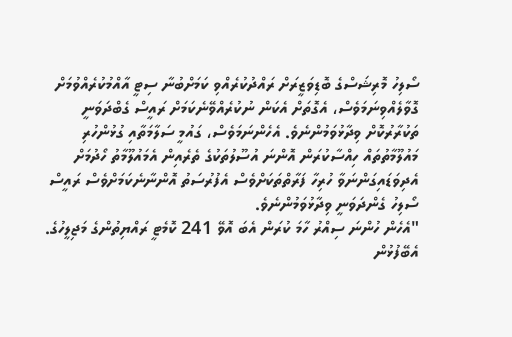ސޯލިހު މޮރިޝަސްގެ ބޮޑިވަޒީރަށް ރައްދުކުރެއްވި ކަމަށްބުނާ ސިޓީ އާއްމުކުރެއްވުމަށް ގޮވާލެއްވިނަމަވެސް، އެގޮތަށް އެކަން ނުކުރެއްވޭނެކަމަށް ރައީސް ގެބްދަވަނީ ތަކުރާރުކޮށް ވިދާޅުވަމުންނެވެ. އެހެންނަމަވެސް، ގައުމީ ސަލާމަތާއި ގުޅުންހުރި މައުލޫމާތުތައް ހިއްސާކުރަން އޮންނަ އުސޫލުތަކުގެ ތެރެއިން އެމައުލޫމާތު ހޯދުމަށް އެދިވަޑައިގަންނަވާ ހުރިހާ ފަރާތްތަކަށްވެސް އެފުރުސަތު އޮންނާނެކަމަށްވެސް ރައީސް ސޯލިހު ގެންދަވަނީ ވިދާޅުވަމުންނެވެ.
"އެހެން ހުންނަ ސިއްރު ހާމަ ކުރަން އެބަ އޮވޭ 241 ކޮމެޓީ ރައްޔިތުންގެ މަޖިލީހުގެ. އެބޭފުޅުން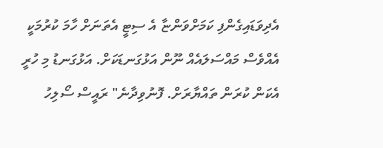އެދިވަޑައިގެންފި ކަމަށްވަންޏާ އެ ސިޓީ އެތަނަށް ހާމަ ކުރުމަކީ އެއްވެސް މައްސަލައެއް ނޫން އަޅުގަނޑަކަށް. އަޅުގަނޑު މި ހުރީ އެކަން ކުރަން ތައްޔާރަށް. ފޮނުވިދާނެ" ރައީސް ސޯލިހު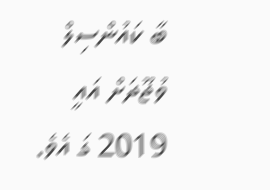ބާ ކައުންސިލް ވުޖޫދަށް އައީ 2019 ގަ އެވެ.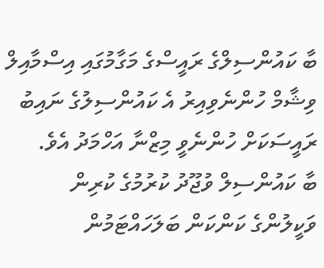ބާ ކައުންސިލްގެ ރައީސްގެ މަގާމުގައި އިސްމާއިލް ވިޝާމް ހުންނެވިއިރު އެ ކައުންސިލުގެ ނައިބު ރައީސަކަށް ހުންނެވީ މިޒްނާ އަހްމަދު އެވެ.
ބާ ކައުންސިލް ވުޖޫދު ކުރުމުގެ ކުރިން ވަކީލުންގެ ކަންކަން ބަލަހައްޓަމުން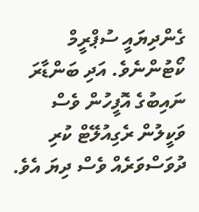ގެންދިޔައީ ސުޕްރީމް ކޯޓުންނެވެ. އަދި ބަންޑާރަ ނައިބުގެ އޮފީހުން ވެސް ވަކީލުން ރެގިއުލޭޓް ކުރި ދުވަސްވަރެއް ވެސް ދިޔަ އެވެ.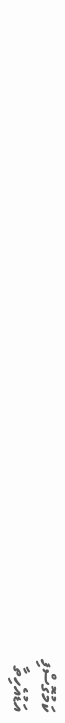ކަމުގޮސްފި
އަޑުއެހިތާ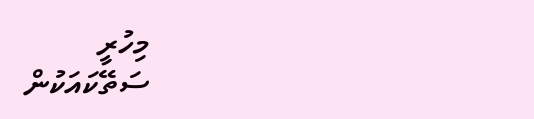މިހުރީ
ސަތޭކައަކުން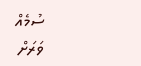ސުމެއް
ވަރަށް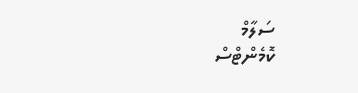ސަލާމް
ކޮމެންޓްސް